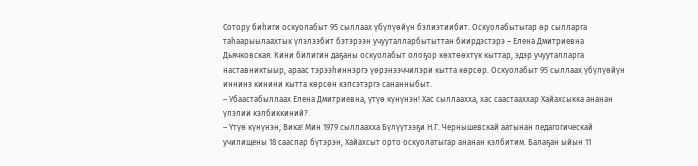Сотору биһиги оскуолабыт 95 сыллаах үбүлүөйүн бэлиэтиибит. Оскуолабытыгар өр сылларга таһаарыылаахтык үлэлээбит бэтэрээн учууталларбытыттан биирдэстэрэ – Елена Дмитриевна Дьячковская. Кини билигин даҕаны оскуолабыт олоҕор көхтөөхтүк кыттар, эдэр учууталларга наставниктыыр, араас тэрээһиннэргэ үөрэнээччилэри кытта көрсөр. Оскуолабыт 95 сыллаах үбүлүөйүн иннинэ кинини кытта көрсөн кэпсэтэргэ сананныбыт.
– Убаастабыллаах Елена Дмитриевна, үтүө күнүнэн! Хас сыллаахха, хас саастааххар Хайахсыкка ананан үлэлии кэлбиккиний?
– Үтүө күнүнэн, Вика! Мин 1979 сыллаахха Бүлүүтээҕи Н.Г. Чернышевскай аатынан педагогическай училищены 18 сааспар бүтэрэн, Хайахсыт орто оскуолатыгар ананан кэлбитим. Балаҕан ыйын 11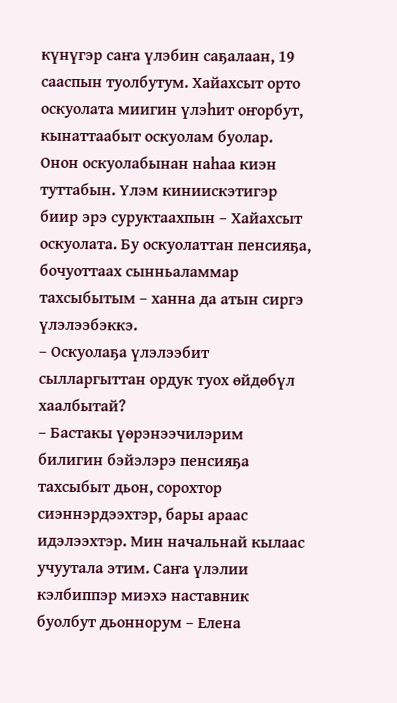күнүгэр саҥа үлэбин саҕалаан, 19 сааспын туолбутум. Хайахсыт орто оскуолата миигин үлэһит оҥорбут, кынаттаабыт оскуолам буолар. Онон оскуолабынан наһаа киэн туттабын. Үлэм киниискэтигэр биир эрэ суруктаахпын – Хайахсыт оскуолата. Бу оскуолаттан пенсияҕа, бочуоттаах сынньаламмар тахсыбытым – ханна да атын сиргэ үлэлээбэккэ.
– Оскуолаҕа үлэлээбит сылларгыттан ордук туох өйдөбүл хаалбытай?
– Бастакы үөрэнээчилэрим билигин бэйэлэрэ пенсияҕа тахсыбыт дьон, сорохтор сиэннэрдээхтэр, бары араас идэлээхтэр. Мин начальнай кылаас учуутала этим. Саҥа үлэлии кэлбиппэр миэхэ наставник буолбут дьоннорум – Елена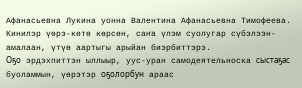Афанасьевна Лукина уонна Валентина Афанасьевна Тимофеева. Кинилэр үөрэ-көтө көрсөн, саҥа үлэм суолугар сүбэлээн-амалаан, үтүө аартыгы арыйан биэрбиттэрэ.
Оҕо эрдэхпиттэн ыллыыр, уус-уран самодеятельноска сыстаҕас буоламмын, үөрэтэр оҕолорбун араас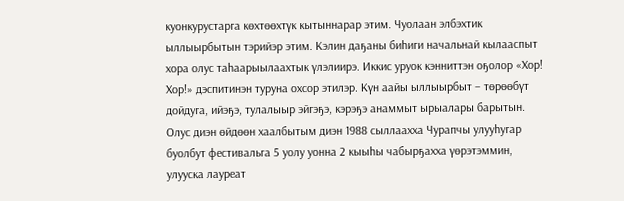куонкурустарга көхтөөхтүк кытыннарар этим. Чуолаан элбэхтик ыллыырбытын тэрийэр этим. Кэлин даҕаны биһиги начальнай кылааспыт хора олус таһаарыылаахтык үлэлиирэ. Иккис уруок кэнниттэн оҕолор «Хор! Хор!» дэспитинэн туруна охсор этилэр. Күн аайы ыллыырбыт – төрөөбүт дойдуга, ийэҕэ, тулалыыр эйгэҕэ, кэрэҕэ анаммыт ырыалары барытын.
Олус диэн өйдөөн хаалбытым диэн 1988 сыллаахха Чурапчы улууһугар буолбут фестивальга 5 уолу уонна 2 кыыһы чабырҕахха үөрэтэммин, улууска лауреат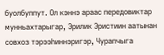буолбуппут. Ол кэннэ араас передовиктар мунньахтарыгар, Эрилик Эристиин аатынан совхоз тэрээһиннэригэр, Чурапчыга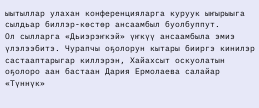ыытыллар улахан конференцияларга куруук ыҥырыыга сылдьар биллэр-көстөр ансаамбыл буолбуппут.
Ол сылларга «Дьиэрэҥкэй» үҥкүү ансаамбыла эмиэ үлэлээбитэ. Чурапчы оҕолорун кытары бииргэ кинилэр састааптарыгар киллэрэн, Хайахсыт оскуолатын оҕолоро аан бастаан Дария Ермолаева салайар «Түннүк»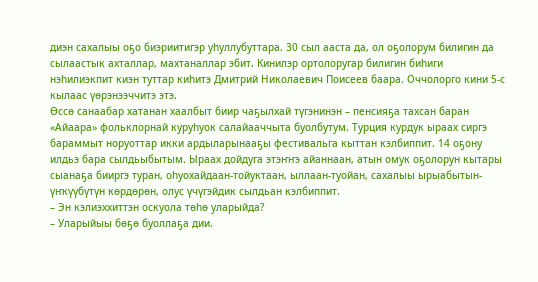диэн сахалыы оҕо биэриитигэр уһуллубуттара. 30 сыл ааста да, ол оҕолорум билигин да сылаастык ахталлар, махтаналлар эбит. Кинилэр ортолоругар билигин биһиги нэһилиэкпит киэн туттар киһитэ Дмитрий Николаевич Поисеев баара. Оччолорго кини 5-с кылаас үөрэнээччитэ этэ.
Өссө санаабар хатанан хаалбыт биир чаҕылхай түгэнинэн – пенсияҕа тахсан баран «Айаара» фольклорнай куруһуок салайааччыта буолбутум. Турция курдук ыраах сиргэ бараммыт норуоттар икки ардыларынааҕы фестивальга кыттан кэлбиппит. 14 оҕону илдьэ бара сылдьыбытым. Ыраах дойдуга этэҥҥэ айаннаан, атын омук оҕолорун кытары сыанаҕа бииргэ туран, оһуохайдаан-тойуктаан, ыллаан-туойан, сахалыы ырыабытын-үҥкүүбүтүн көрдөрөн, олус үчүгэйдик сылдьан кэлбиппит.
– Эн кэлиэххиттэн оскуола төһө уларыйда?
– Уларыйыы бөҕө буоллаҕа дии.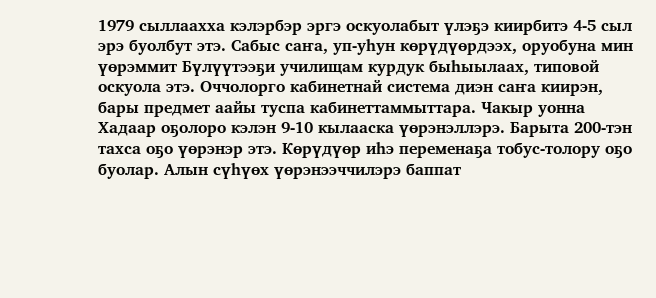1979 сыллаахха кэлэрбэр эргэ оскуолабыт үлэҕэ киирбитэ 4-5 сыл эрэ буолбут этэ. Сабыс саҥа, уп-уһун көрүдүөрдээх, оруобуна мин үөрэммит Бүлүүтээҕи училищам курдук быһыылаах, типовой оскуола этэ. Оччолорго кабинетнай система диэн саҥа киирэн, бары предмет аайы туспа кабинеттаммыттара. Чакыр уонна Хадаар оҕолоро кэлэн 9-10 кылааска үөрэнэллэрэ. Барыта 200-тэн тахса оҕо үөрэнэр этэ. Көрүдүөр иһэ переменаҕа тобус-толору оҕо буолар. Алын сүһүөх үөрэнээччилэрэ баппат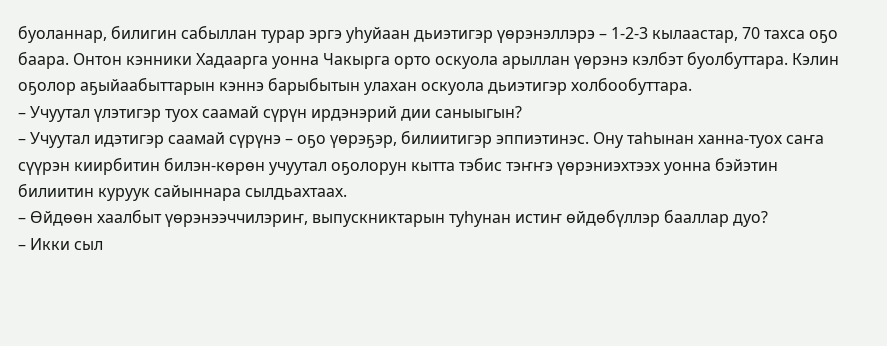буоланнар, билигин сабыллан турар эргэ уһуйаан дьиэтигэр үөрэнэллэрэ – 1-2-3 кылаастар, 70 тахса оҕо баара. Онтон кэнники Хадаарга уонна Чакырга орто оскуола арыллан үөрэнэ кэлбэт буолбуттара. Кэлин оҕолор аҕыйаабыттарын кэннэ барыбытын улахан оскуола дьиэтигэр холбообуттара.
– Учуутал үлэтигэр туох саамай сүрүн ирдэнэрий дии саныыгын?
– Учуутал идэтигэр саамай сүрүнэ – оҕо үөрэҕэр, билиитигэр эппиэтинэс. Ону таһынан ханна-туох саҥа сүүрэн киирбитин билэн-көрөн учуутал оҕолорун кытта тэбис тэҥҥэ үөрэниэхтээх уонна бэйэтин билиитин куруук сайыннара сылдьахтаах.
– Өйдөөн хаалбыт үөрэнээччилэриҥ, выпускниктарын туһунан истиҥ өйдөбүллэр бааллар дуо?
– Икки сыл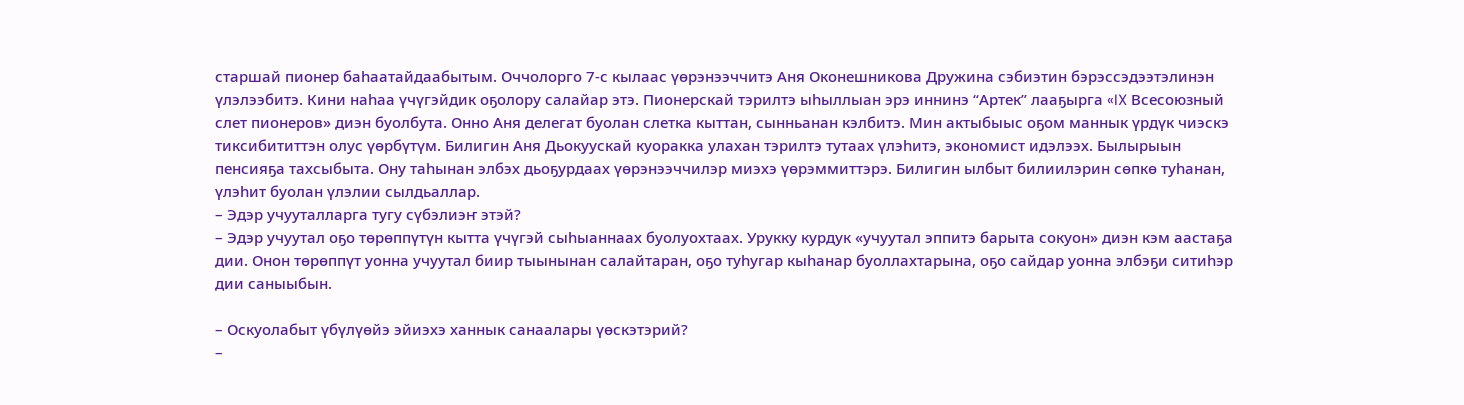старшай пионер баһаатайдаабытым. Оччолорго 7-с кылаас үөрэнээччитэ Аня Оконешникова Дружина сэбиэтин бэрэссэдээтэлинэн үлэлээбитэ. Кини наһаа үчүгэйдик оҕолору салайар этэ. Пионерскай тэрилтэ ыһыллыан эрэ иннинэ “Артек” лааҕырга «IX Всесоюзный слет пионеров» диэн буолбута. Онно Аня делегат буолан слетка кыттан, сынньанан кэлбитэ. Мин актыбыыс оҕом маннык үрдүк чиэскэ тиксибититтэн олус үөрбүтүм. Билигин Аня Дьокуускай куоракка улахан тэрилтэ тутаах үлэһитэ, экономист идэлээх. Былырыын пенсияҕа тахсыбыта. Ону таһынан элбэх дьоҕурдаах үөрэнээччилэр миэхэ үөрэммиттэрэ. Билигин ылбыт билиилэрин сөпкө туһанан, үлэһит буолан үлэлии сылдьаллар.
– Эдэр учууталларга тугу сүбэлиэҥ этэй?
– Эдэр учуутал оҕо төрөппүтүн кытта үчүгэй сыһыаннаах буолуохтаах. Урукку курдук «учуутал эппитэ барыта сокуон» диэн кэм аастаҕа дии. Онон төрөппүт уонна учуутал биир тыынынан салайтаран, оҕо туһугар кыһанар буоллахтарына, оҕо сайдар уонна элбэҕи ситиһэр дии саныыбын.

– Оскуолабыт үбүлүөйэ эйиэхэ ханнык санаалары үөскэтэрий?
–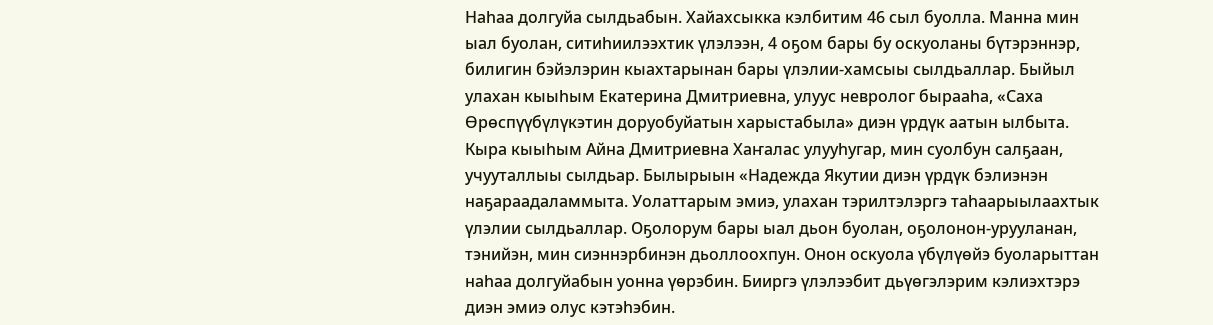Наһаа долгуйа сылдьабын. Хайахсыкка кэлбитим 46 сыл буолла. Манна мин ыал буолан, ситиһиилээхтик үлэлээн, 4 оҕом бары бу оскуоланы бүтэрэннэр, билигин бэйэлэрин кыахтарынан бары үлэлии-хамсыы сылдьаллар. Быйыл улахан кыыһым Екатерина Дмитриевна, улуус невролог бырааһа, «Саха Өрөспүүбүлүкэтин доруобуйатын харыстабыла» диэн үрдүк аатын ылбыта. Кыра кыыһым Айна Дмитриевна Хаҥалас улууһугар, мин суолбун салҕаан, учууталлыы сылдьар. Былырыын «Надежда Якутии диэн үрдүк бэлиэнэн наҕараадаламмыта. Уолаттарым эмиэ, улахан тэрилтэлэргэ таһаарыылаахтык үлэлии сылдьаллар. Оҕолорум бары ыал дьон буолан, оҕолонон-урууланан, тэнийэн, мин сиэннэрбинэн дьоллоохпун. Онон оскуола үбүлүөйэ буоларыттан наһаа долгуйабын уонна үөрэбин. Бииргэ үлэлээбит дьүөгэлэрим кэлиэхтэрэ диэн эмиэ олус кэтэһэбин.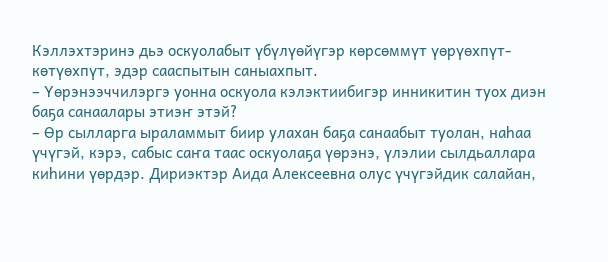Кэллэхтэринэ дьэ оскуолабыт үбүлүөйүгэр көрсөммүт үөрүөхпүт-көтүөхпүт, эдэр сааспытын саныахпыт.
– Үөрэнээччилэргэ уонна оскуола кэлэктиибигэр инникитин туох диэн баҕа санаалары этиэҥ этэй?
– Өр сылларга ыраламмыт биир улахан баҕа санаабыт туолан, наһаа үчүгэй, кэрэ, сабыс саҥа таас оскуолаҕа үөрэнэ, үлэлии сылдьаллара киһини үөрдэр. Дириэктэр Аида Алексеевна олус үчүгэйдик салайан,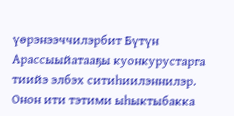үөрэнээччилэрбит Бүтүн Арассыыйатааҕы куонкурустарга тиийэ элбэх ситиһиилэннилэр. Онон ити тэтими ыһыктыбакка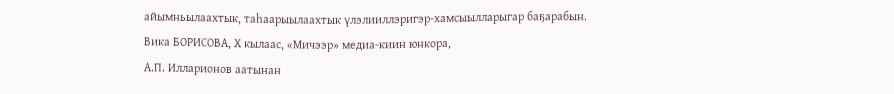айымньылаахтык, таһаарыылаахтык үлэлииллэригэр-хамсыылларыгар баҕарабын.
Вика БОРИСОВА, Х кылаас, «Мичээр» медиа-киин юнкора,
А.П. Илларионов аатынан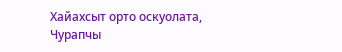Хайахсыт орто оскуолата, Чурапчы